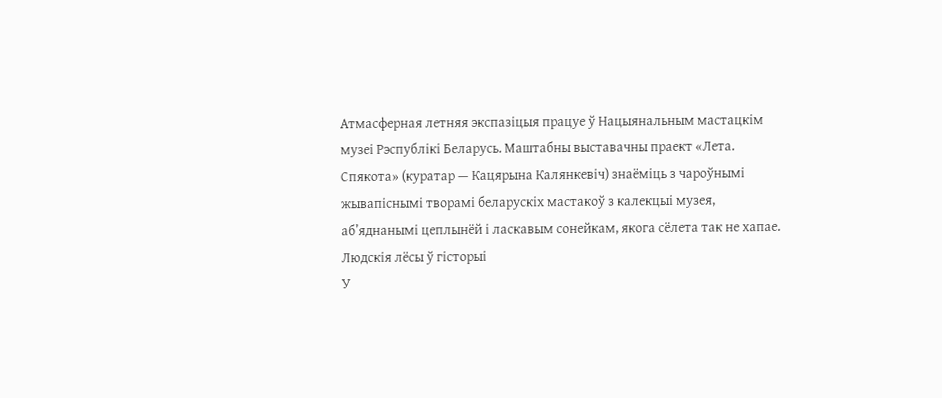Атмасферная летняя экспазіцыя працуе ў Нацыянальным мастацкім музеі Рэспублікі Беларусь. Маштабны выставачны праект «Лета. Спякота» (куратар — Кацярына Калянкевіч) знаёміць з чароўнымі жывапіснымі творамі беларускіх мастакоў з калекцыі музея, аб’яднанымі цеплынёй і ласкавым сонейкам, якога сёлета так не хапае.
Людскія лёсы ў гісторыі
У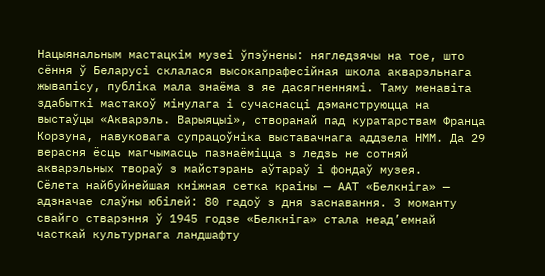Нацыянальным мастацкім музеі ўпэўнены: нягледзячы на тое, што сёння ў Беларусі склалася высокапрафесійная школа акварэльнага жывапісу, публіка мала знаёма з яе дасягненнямі. Таму менавіта здабыткі мастакоў мінулага і сучаснасці дэманструюцца на выстаўцы «Акварэль. Варыяцыі», створанай пад куратарствам Франца Корзуна, навуковага супрацоўніка выставачнага аддзела НММ. Да 29 верасня ёсць магчымасць пазнаёміцца з ледзь не сотняй акварэльных твораў з майстэрань аўтараў і фондаў музея.
Сёлета найбуйнейшая кніжная сетка краіны — ААТ «Белкніга» — адзначае слаўны юбілей: 80 гадоў з дня заснавання. З моманту свайго стварэння ў 1945 годзе «Белкніга» стала неад’емнай часткай культурнага ландшафту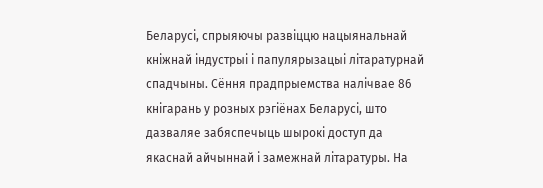Беларусі, спрыяючы развіццю нацыянальнай кніжнай індустрыі і папулярызацыі літаратурнай спадчыны. Сёння прадпрыемства налічвае 86 кнігарань у розных рэгіёнах Беларусі, што дазваляе забяспечыць шырокі доступ да якаснай айчыннай і замежнай літаратуры. На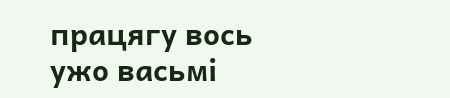працягу вось ужо васьмі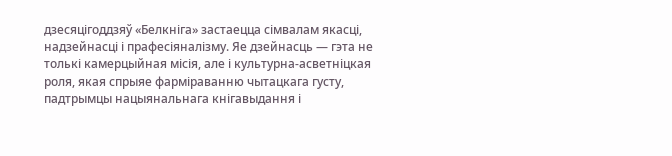дзесяцігоддзяў «Белкніга» застаецца сімвалам якасці, надзейнасці і прафесіяналізму. Яе дзейнасць — гэта не толькі камерцыйная місія, але і культурна-асветніцкая роля, якая спрыяе фарміраванню чытацкага густу, падтрымцы нацыянальнага кнігавыдання і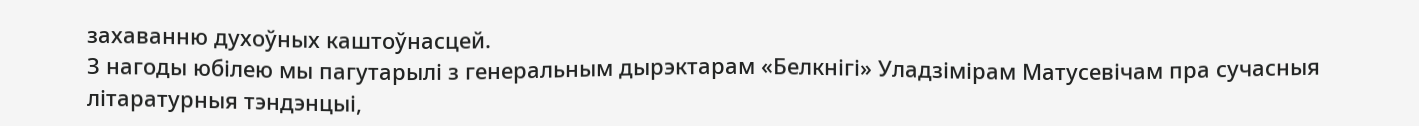захаванню духоўных каштоўнасцей.
З нагоды юбілею мы пагутарылі з генеральным дырэктарам «Белкнігі» Уладзімірам Матусевічам пра сучасныя літаратурныя тэндэнцыі,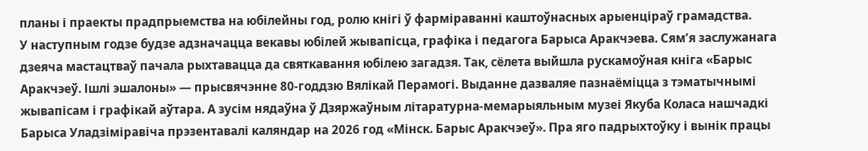планы і праекты прадпрыемства на юбілейны год, ролю кнігі ў фарміраванні каштоўнасных арыенціраў грамадства.
У наступным годзе будзе адзначацца векавы юбілей жывапісца, графіка і педагога Барыса Аракчэева. Сям’я заслужанага дзеяча мастацтваў пачала рыхтавацца да святкавання юбілею загадзя. Так, сёлета выйшла рускамоўная кніга «Барыс Аракчэеў. Ішлі эшалоны» — прысвячэнне 80-годдзю Вялікай Перамогі. Выданне дазваляе пазнаёміцца з тэматычнымі жывапісам і графікай аўтара. А зусім нядаўна ў Дзяржаўным літаратурна-мемарыяльным музеі Якуба Коласа нашчадкі Барыса Уладзіміравіча прэзентавалі каляндар на 2026 год «Мінск. Барыс Аракчэеў». Пра яго падрыхтоўку і вынік працы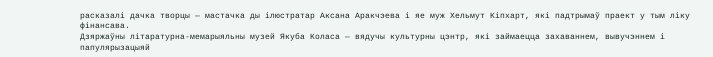расказалі дачка творцы — мастачка ды ілюстратар Аксана Аракчэева і яе муж Хельмут Кіпхарт, які падтрымаў праект у тым ліку фінансава.
Дзяржаўны літаратурна-мемарыяльны музей Якуба Коласа — вядучы культурны цэнтр, які займаецца захаваннем, вывучэннем і папулярызацыяй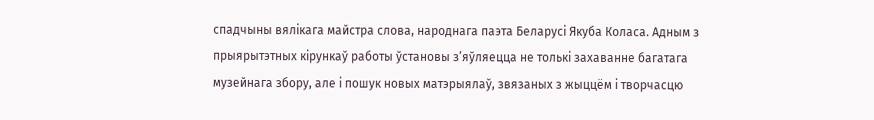спадчыны вялікага майстра слова, народнага паэта Беларусі Якуба Коласа. Адным з прыярытэтных кірункаў работы ўстановы з’яўляецца не толькі захаванне багатага музейнага збору, але і пошук новых матэрыялаў, звязаных з жыццём і творчасцю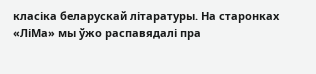класіка беларускай літаратуры. На старонках «ЛіМа» мы ўжо распавядалі пра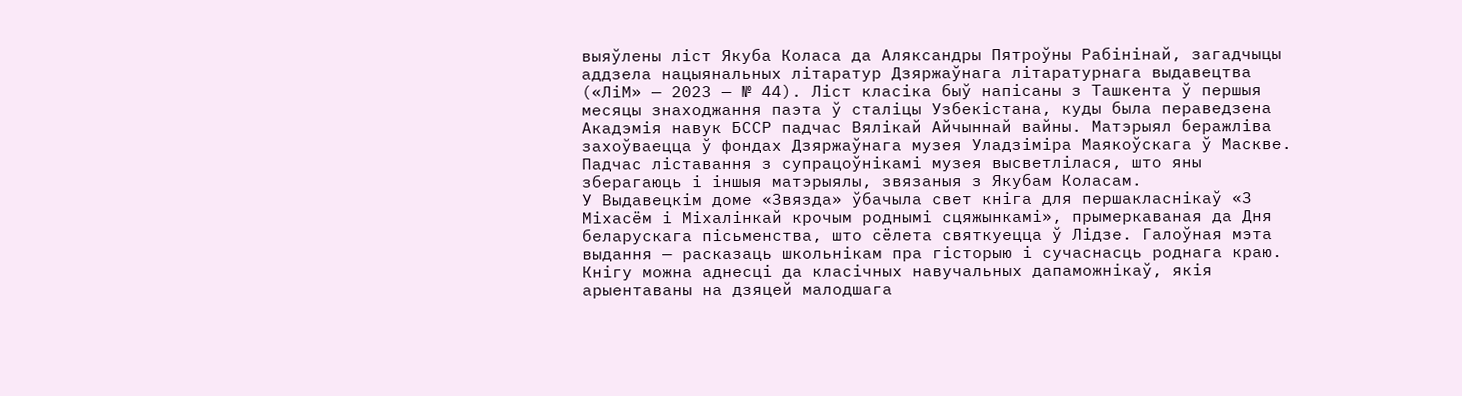выяўлены ліст Якуба Коласа да Аляксандры Пятроўны Рабінінай, загадчыцы аддзела нацыянальных літаратур Дзяржаўнага літаратурнага выдавецтва («ЛіМ» — 2023 — № 44). Ліст класіка быў напісаны з Ташкента ў першыя месяцы знаходжання паэта ў сталіцы Узбекістана, куды была пераведзена Акадэмія навук БССР падчас Вялікай Айчыннай вайны. Матэрыял беражліва захоўваецца ў фондах Дзяржаўнага музея Уладзіміра Маякоўскага ў Маскве. Падчас ліставання з супрацоўнікамі музея высветлілася, што яны зберагаюць і іншыя матэрыялы, звязаныя з Якубам Коласам.
У Выдавецкім доме «Звязда» ўбачыла свет кніга для першакласнікаў «З Міхасём і Міхалінкай крочым роднымі сцяжынкамі», прымеркаваная да Дня беларускага пісьменства, што сёлета святкуецца ў Лідзе. Галоўная мэта выдання — расказаць школьнікам пра гісторыю і сучаснасць роднага краю. Кнігу можна аднесці да класічных навучальных дапаможнікаў, якія арыентаваны на дзяцей малодшага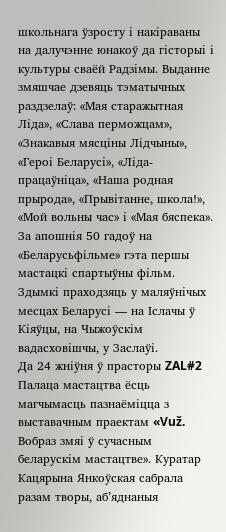школьнага ўзросту і накіраваны на далучэнне юнакоў да гісторыі і культуры сваёй Радзімы. Выданне змяшчае дзевяць тэматычных раздзелаў: «Мая старажытная Ліда», «Слава перможцам», «Знакавыя мясціны Лідчыны», «Героі Беларусі», «Ліда-працаўніца», «Наша родная прырода», «Прывітанне, школа!», «Мой вольны час» і «Мая бяспека».
За апошнія 50 гадоў на «Беларусьфільме» гэта першы мастацкі спартыўны фільм. Здымкі праходзяць у маляўнічых месцах Беларусі — на Іслачы ў Кіяўцы, на Чыжоўскім вадасховішчы, у Заслаўі.
Да 24 жніўня ў прасторы ZAL#2 Палаца мастацтва ёсць магчымасць пазнаёміцца з выставачным праектам «Vuž. Вобраз змяі ў сучасным беларускім мастацтве». Куратар Кацярына Янкоўская сабрала разам творы, аб’яднаныя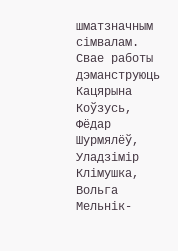шматзначным сімвалам. Свае работы дэманструюць Кацярына Коўзусь, Фёдар Шурмялёў, Уладзімір Клімушка, Вольга Мельнік-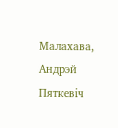Малахава, Андрэй Пяткевіч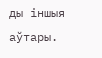ды іншыя аўтары.